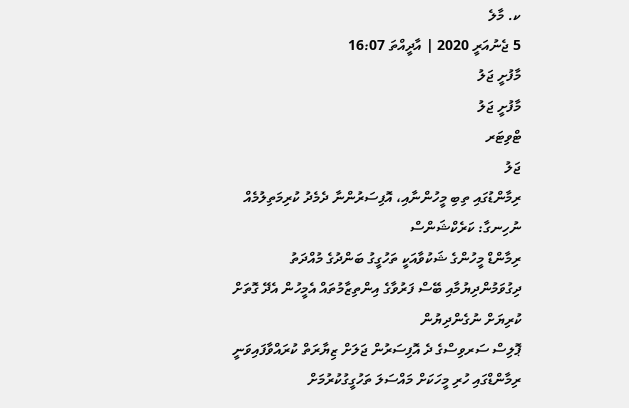ކ. މާލެ
5 ޖެނުއަރީ 2020 | އާދީއްތަ 16:07
މާފުށީ ޖަލު
މާފުށީ ޖަލު
ޓްވިޓަރ
ޖަލު
ރިމާންޑުގައި ތިބި މީހުންނާއި، އޮފިސަރުންނާ ދެމެދު ކުރިމަތިލުމެއް ނުހިނގާ: ކަރެކްޝަންސް
ރިމާންޑް މީހުންގެ ޝަކުވާއަކީ ތަހުގީގު ބަންދުގެ މުއްދަތު ދިގުވަމުންދިޔުމާއި ބޭސް ފަރުވާގެ އިންތިޒާމުތައް އެމީހުން އެދޭ ގޮތަށް ކުރިޔަށް ނުގެންދިޔުން
ޕޮލިސް ސަރވިސްގެ ދެ އޮފިސަރުން ޖަލަށް ޒިޔާރަތް ކުރައްވާފައިވަނީ ރިމާންޑްގައި ހުރި މީހަކަށް މައްސަލަ ތަހުގީގުކުރުމަށް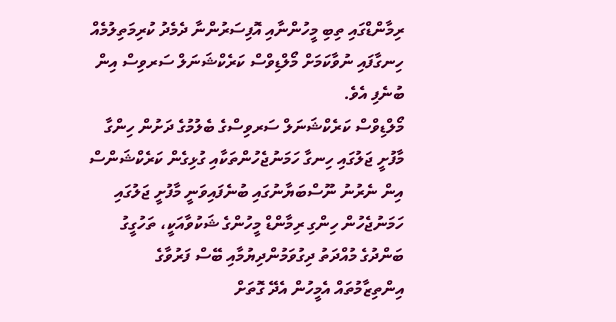ރިމާންޑްގައި ތިބި މީހުންނާއި އޮފިސަރުންނާ ދެމެދު ކުރިމަތިލުމެއް ހިނގާފައި ނުވާކަމަށް މޯލްޑިވްސް ކަރެކްޝަނަލް ސަރވިސް އިން ބުނެފި އެވެ.
މޯލްޑިވްސް ކަރެކްޝަނަލް ސަރވިސްގެ ބެލުމުގެ ދަށުން ހިންގާ މާފުށީ ޖަލުގައި ހިނގާ ހަމަނުޖެހުންތަކާއި ގުޅިގެން ކަރެކްޝަންސް އިން ނެރުނު ނޫސްބަޔާނުގައި ބުނެފައިވަނީ މާފުށީ ޖަލުގައި ހަމަނުޖެހުން ހިންގި ރިމާންޑް މީހުންގެ ޝަކުވާއަކީ، ތަހުގީގު ބަންދުގެ މުއްދަތު ދިގުވަމުންދިޔުމާއި ބޭސް ފަރުވާގެ އިންތިޒާމުތައް އެމީހުން އެދޭ ގޮތަށް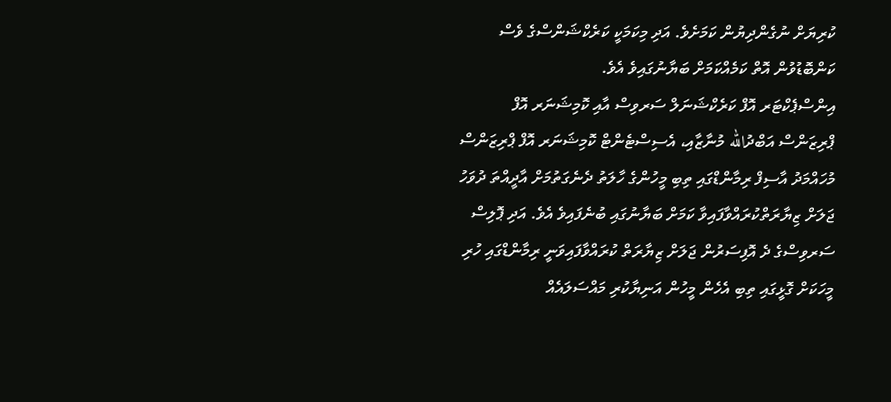ކުރިޔަށް ނުގެންދިޔުން ކަމަށެވެ. އަދި މިކަމަކީ ކަރެކްޝަންސްގެ ވެސް ކަންބޮޑުވުން އޮތް ކަމެއްކަމަށް ބަޔާނުގައިވެ އެވެ.
އިންސްޕެކްޓަރ އޮފް ކަރެކްޝަނަލް ސަރވިސް އާއި ކޮމިޝަނަރ އޮފް ޕްރިޒަންސް އަބްދުالله މުނާޒާއި، އެސިސްޓެންޓް ކޮމިޝަނަރ އޮފް ޕްރިޒަންސް މުހައްމަދު އާސިފް ރިމާންޑްގައި ތިބި މީހުންގެ ހާލަތު ދެނެގަތުމަށް އާދީއްތަ ދުވަހު ޖަލަށް ޒިޔާރަތްކުރައްވާފައިވާ ކަމަށް ބަޔާނުގައި ބުނެފައިވެ އެވެ. އަދި ޕޮލިސް ސަރވިސްގެ ދެ އޮފިސަރުން ޖަލަށް ޒިޔާރަތް ކުރައްވާފައިވަނީ ރިމާންޑްގައި ހުރި މީހަކަށް ގޮޅީގައި ތިބި އެހެން މީހުން އަނިޔާކުރި މައްސަލައެއް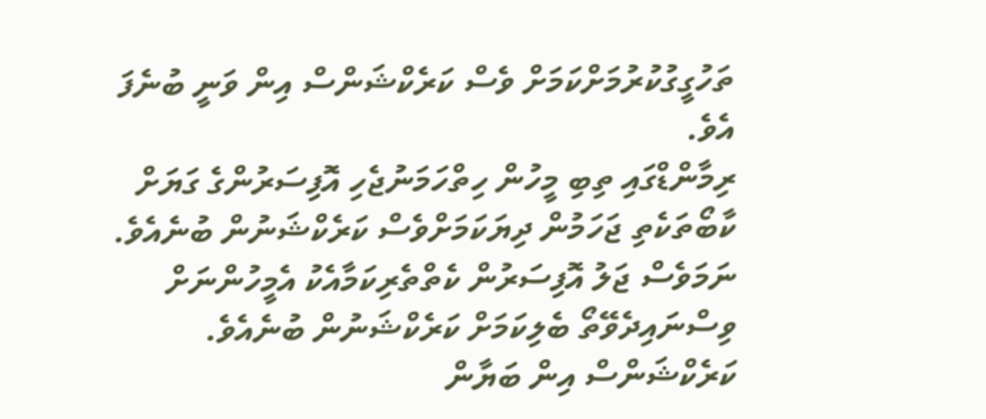ތަހުގީގުކުރުމަށްކަމަށް ވެސް ކަރެކްޝަންސް އިން ވަނީ ބުނެފަ އެވެ.
ރިމާންޑްގައި ތިބި މީހުން ހިތްހަމަނުޖެހި އޮފިސަރުންގެ ގަޔަށް ކާބޯތަކެތި ޖަހަމުން ދިޔަކަމަށްވެސް ކަރެކްޝަނުން ބުނެއެވެ. ނަމަވެސް ޖަލު އޮފިސަރުން ކެތްތެރިކަމާއެކު އެމީހުންނަށް ވިސްނައިދެވޭތޯ ބެލިކަމަށް ކަރެކްޝަނުން ބުނެއެވެ.
ކަރެކްޝަންސް އިން ބަޔާން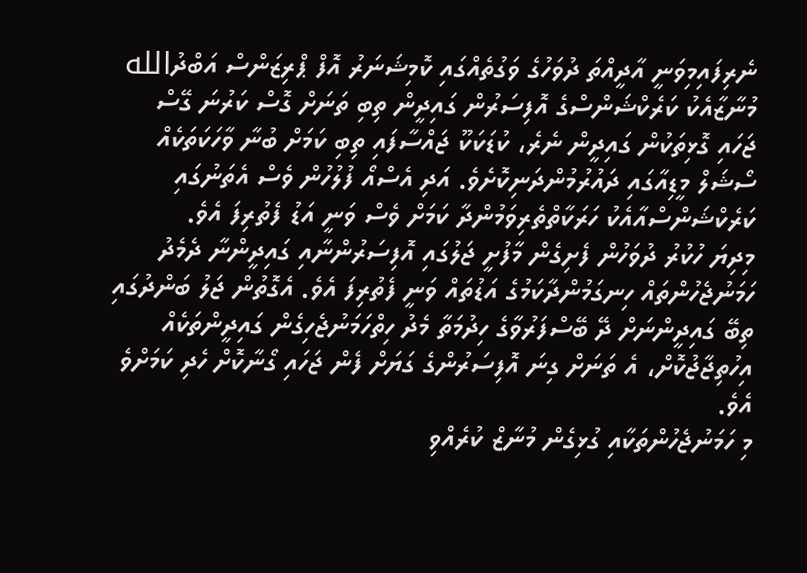ނެރިފައިމިވަނީ އާދީއްތަ ދުވަހުގެ ވަގުތެއްގައި ކޮމިޝަނަރު އޮފް ޕްރިޒަންސް އަބްދުالله މުނާޒާއެކު ކަރެކްޝަންސްގެ އޮފިސަރުން ގައިދީން ތިބި ތަނަށް ގޮސް ކަރުނަ ގޭސް ޖަހައި ގޮޅިތަކުން ގައިދީން ނެރެ، ކުޑަކަކޫ ޖައްސާފައި ތިބި ކަމަށް ބުނާ ވާހަކަތަކެއް ސޯޝަލް މީޑިއާގައި ދައުރުމުންދަނިކޮށެވެ. އަދި އެސްއޯ ފުލުހުން ވެސް އެތަނުގައި ކަރެކްޝަންސްއާއެކު ހަރަކާތްތެރިވަމުންދާ ކަމަށް ވެސް ވަނީ އަޑު ފެތުރިފަ އެވެ.
މިދިޔަ ހުކުރު ދުވަހުން ފެށިގެން މާފުށީ ޖަލުގައި އޮފިސަރުންނާއި ގައިދީންނާ ދެމެދު ހަމަނުޖެހުންތައް ހިނގަމުންދާކަމުގެ އަޑުތައް ވަނީ ފެތުރިފަ އެވެ. އެގޮތުން ޖަލު ބަންދުގައި ތިބޭ ގައިދީންނަށް ދޭ ބޭސްފަރުވާގެ ހިދުމަތާ މެދު ހިތްހަމަނުޖެހިގެން ގައިދީންތަކެއް އިހުތިޖާޖުކޮށް، އެ ތަނަށް ގިނަ އޮފިސަރުންގެ ގަޔަށް ފެން ޖަހައި ގޯނާކޮށް ހެދި ކަމަށްވެ އެވެ.
މި ހަމަނުޖެހުންތަކާއި ގުޅިގެން މުނާޒް ކުރެއްވި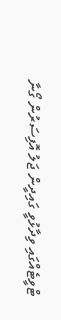ޓްވީޓެއްގައި ވިދާޅުވީ ގައިދީން ޖަލު އޮފިސަރުން ގޯނާ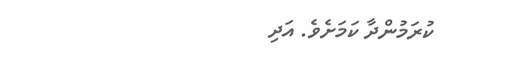ކުރަމުންދާ ކަމަށެވެ. އަދި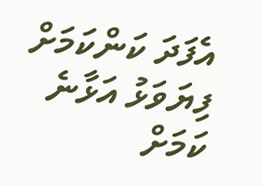އެފަދަ ކަންކަމަށް ފިޔަވަޅު އަޅާނެ ކަމަށް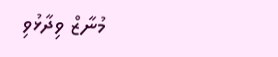މުނާޒް ވިދާޅުވި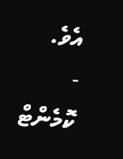އެވެ.
- ކޮމެންޓް